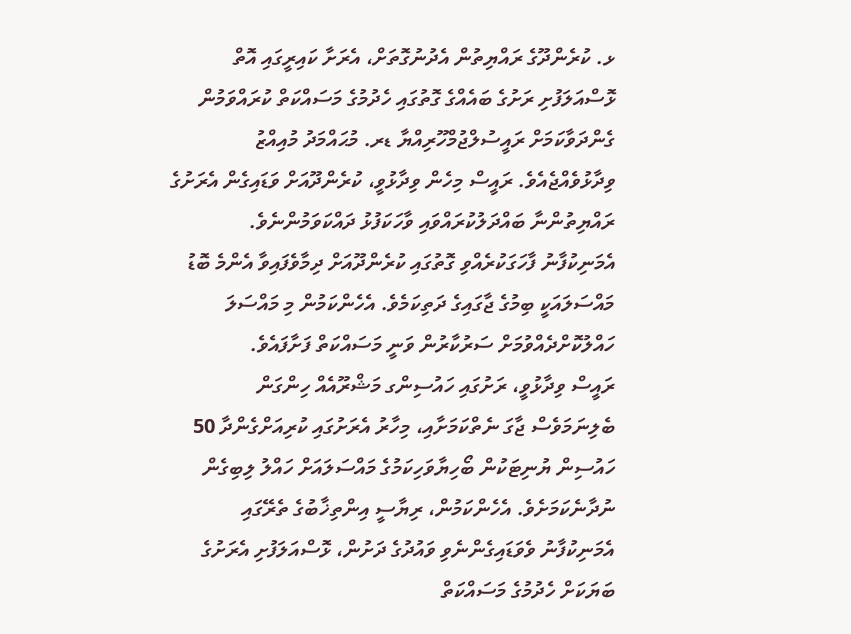ޅ. ކުރެންދޫގެ ރައްޔިތުން އެދުނުގޮތަށް، އެރަށާ ކައިރީގައި އޮތް ޅޮސްއަލަފުށި ރަށުގެ ބައެއްގެ ގޮތުގައި ހެދުމުގެ މަސައްކަތް ކުރައްވަމުން ގެންދަވާކަމަށް ރައީސުލްޖުމްހޫރިއްޔާ ޑރ. މުޙައްމަދު މުއިއްޒު ވިދާޅުވެއްޖެއެވެ. ރައީސް މިހެން ވިދާޅުވީ، ކުރެންދޫއަށް ވަޑައިގެން އެރަށުގެ ރައްޔިތުންނާ ބައްދަލުކުރައްވައި ވާހަކަފުޅު ދައްކަވަމުންނެވެ. އެމަނިކުފާނު ފާހަގަކުރެއްވި ގޮތުގައި ކުރެންދޫއަށް ދިމާވެފައިވާ އެންމެ ބޮޑު މައްސަލައަކީ ބިމުގެ ޖާގައިގެ ދަތިކަމެވެ. އެހެންކަމުން މި މައްސަލަ ހައްލުކޮށްދެއްވުމަށް ސަރުކާރުން ވަނީ މަސައްކަތް ފަށާފައެވެ.
ރައީސް ވިދާޅުވީ، ރަށުގައި ހައުސިންގ މަޝްރޫއެއް ހިންގަން ބެލިނަމަވެސް ޖާގަ ނެތްކަމަށާއި، މިހާރު އެރަށުގައި ކުރިއަށްގެންދާ 50 ހައުސިން ޔުނިޓަކުން ބޯހިޔާވަހިކަމުގެ މައްސަލައަށް ހައްލު ލިބިގެން ނުދާނެކަމަށެވެ. އެހެންކަމުން، ރިޔާސީ އިންތިޚާބުގެ ތެރޭގައި އެމަނިކުފާނު ވެވަޑައިގެންނެވި ވައުދުގެ ދަށުން، ޅޮސްއަލަފުށި އެރަށުގެ ބަޔަކަށް ހެދުމުގެ މަސައްކަތް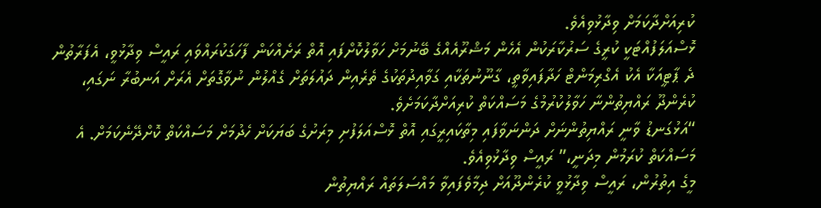ކުރިއަށްދާކަމަށް ވިދާޅުވިއެވެ.
ޅޮސްއަލަފުއްޓަކީ ކުރީގެ ސަރުކާރަކުން އެހެން މަޝްރޫއެއްގެ ބޭނުމަށް ހަވާލުކޮށްފައި އޮތް ރަށެއްކަން ފާހަގަކުރައްވައި ރައީސް ވިދާޅުވީ، އެފަރާތުން ދެ ޕާޓީއަކާ އެކު އެގްރިމަންޓް ހަދާފައިވާތީ، ގާނޫނުތަކާއި ގަވާއިދުތަކުގެ ތެރެއިން ދައުލަތަށް ގެއްލުން ނުވާގޮތަށް އެރަށް އަނބުރާ ނަގައި، ކުރެންދޫ ރައްޔިތުންނާ ހަވާލުކުރުމުގެ މަސައްކަތް ކުރިއަށްދާކަމަށެވެ.
“އަޅުގަނޑު ވާނީ ރައްޔިތުންނަށް ދަންނަވާފައި މިތާކައިރީގައި އޮތް ޅޮސްއަލަފުށި މިރަށުގެ ބަޔަކަށް ހެދުމަށް މަސައްކަތް ކޮށްދޭނެކަމަށް. އެ މަސައްކަތް ކުރަމުން މިދަނީ،” ރައީސް ވިދާޅުވިއެވެ.
މީގެ އިތުރުން، ރައީސް ވިދާޅުވީ ކުރެންދޫއަށް ދިމާވެފައިވާ މައްސަލަތައް ރައްޔިތުން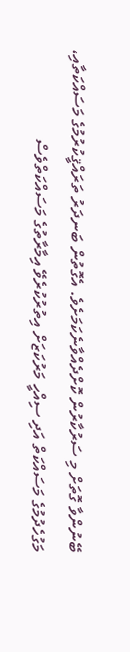ބޭނުންވާ ގޮތަށް މި ސަރުކާރުން ކޮށްދެއްވާނެކަމަށެވެ. އެގޮތުން ބަނދަރު ތަރައްޤީކުރުމުގެ މަސައްކަތާއި، މަގުހެދުމުގެ މަސައްކަތް އަދި ސިއްހީ މަރުކަޒަށް އިތުރުކުރެވޭ އިމާރާތުގެ މަސައްކަތްވެސް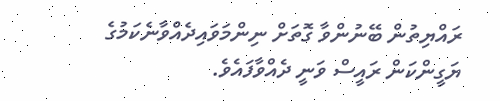ރައްޔިތުން ބޭނުންވާ ގޮތަށް ނިންމަވައިދެއްވާނެކަމުގެ ޔަގީންކަން ރައީސް ވަނީ ދެއްވާފައެވެ.